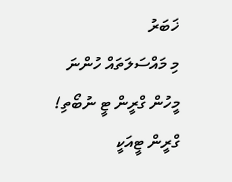ޚަބަރު
މި މައްސަލަތައް ހުންނަ މީހުން ގްރީން ޓީ ނުބޯތި!
ގްރީން ޓީއަކީ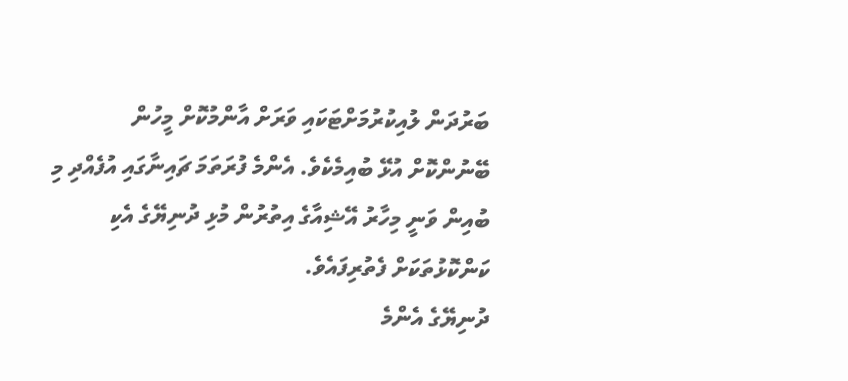ބަރުދަން ލުއިކުރުމަށްޓަކައި ވަރަށް އާންމުކޮށް މީހުން ބޭނުންކޮށް އުޅޭ ބުއިމެކެވެ. އެންމެ ފުރަތަމަ ޗައިނާގައި އުފެއްދި މި ބުއިން ވަނީ މިހާރު އޭޝިއާގެ އިތުރުން މުޅި ދުނިޔޭގެ އެކި ކަންކޮޅުތަކަށް ފެތުރިފައެވެ.
ދުނިޔޭގެ އެންމެ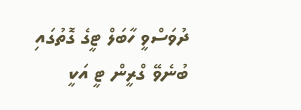ދުވަސްވީ ހާބަލް ޓީގެ ގޮތުގައި ބުނެވޭ ގްރީން ޓީ އަކީ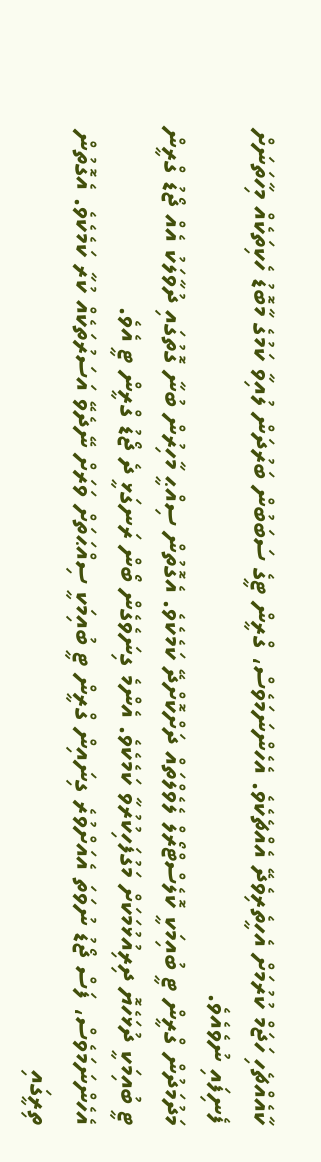ކާއެއްޗެހި ހަޖަމް ކުރުމަށް އެހީތެރިވެދޭ އެއްޗެކެވެ. އެހެންނަމަވެސް، ގްރީން ޓީގެ ސަބަބުން ބަރުދަން ލުއިވާ ކަމުގެ މާބޮޑު ހެކިތަކެއް މިހާތަނަށް ފެނިފައި ނުވެއެވެ.
މަދުމަދުން ގްރީން ޓީ ބުއިމަކީ ކޮލެސްޓްރޯލް ލެވެލްތައް ދަށްކޮށްދޭ ކަމެކެވެ. އެގޮތުން ސިއްޙީ މާހިރުން ބުނާ ގޮތުގައި ދުވާލަކު އެއް ޖޯޑު ގްރީން ޓީ ބުއިމަކީ ދުޅަހެޔޮ ދިރިއުޅުމަކަށް މަގުފަހިކުރުވާ ކަމެކެވެ. އެންމެ ގިނަވެގެން ބޯން ރަނގަޅީ ދެ ޖޯޑު ގްރީން ޓީ އެވެ.
އެހެންނަމަވެސް، ފަސް ޖޯޑު ނުވަތަ އެއަށްވުރެ ގިނައިން ގްރީން ޓީ ބުއިމަކީ ސިއްޙަތަށް ވަރަށް ނޭދެވޭ އަސަރުތަކެއް ކުރާ ކަމެކެވެ. އެގޮތުން ތިރީގައި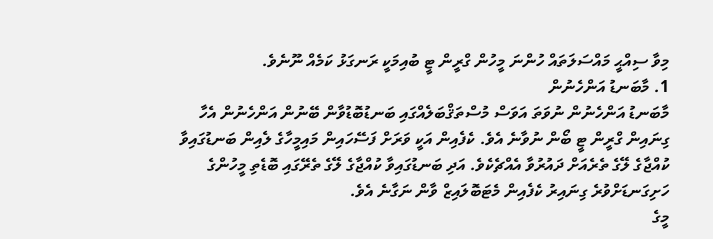މިވާ ސިއްޙީ މައްސަލަތައް ހުންނަ މީހުން ގްރީން ޓީ ބުއިމަކީ ރަނގަޅު ކަމެއް ނޫނެވެ.
1. މާބަނޑު އަންހެނުން
މާބަނޑު އަންހެނުން ނުވަތަ އަވަސް މުސްތަޤްބަލެއްގައި ބަނޑުބޮޑުވާން ބޭނުން އަންހެނުން އެހާ ގިނައިން ގްރީން ޓީ ބޯން ނުވާނެ އެވެ. ކެފެއިން އަކީ ވަރަށް ފަސޭހައިން މައިމީހާގެ ލެއިން ބަނޑުގައިވާ ކުއްޖާގެ ލޭގެ ތެރެއަށް ދައުރުވާ އެއްޗެކެވެ. އަދި ބަނޑުގައިވާ ކުއްޖާގެ ލޭގެ ތެރޭގައި ބޮޑެތި މީހުންގެ ހަށިގަނޑަށްވުރެ ގިނައިރު ކެފެއިން މެޓަބޮލައިޒް ވާން ނަގާނެ އެވެ.
މީގެ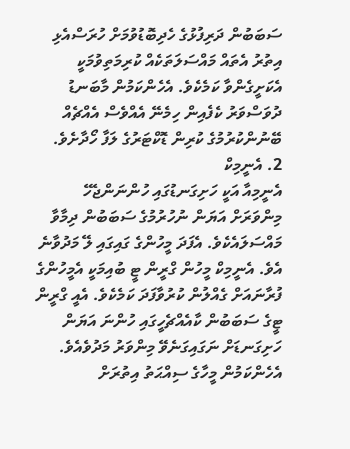ސަބަބުން ދަރިފުޅުގެ ހެދިބޮޑުވުމަށް ހުރަސްއެޅި އިތުރު އެތައް މައްސަލަތަކެއް ކުރިމަތިވުމަކީ އެކަށީގެންވާ ކަމެކެވެ. އެހެންކަމުން މާބަނޑު ދުވަސްވަރު ކެފެއިން ހިމެނޭ އެއްވެސް އެއްޗެއް ބޭނުންކުރުމުގެ ކުރިން ޑޮކްޓަރުގެ ލަފާ ހޯދާށެވެ.
2. އެނީމިކް
އެނީމިއާ އަކީ ހަށިގަނޑުގައި ހުންނަންޖެހޭ މިންވަރަށް އަޔަން ނުހުރުމުގެ ސަބަބުން ދިމާވާ މައްސަލައެކެވެ. އެފަދަ މީހުންގެ ގައިގައި ލޭ މަދުވާނެ އެވެ. އެނީމިކް މީހުން ގްރީން ޓީ ބުއިމަކީ އެމީހުންގެ ފުރާނައަށް ގެއްލުން ކުރުވާފަދަ ކަމެކެވެ. އެއީ ގްރީން ޓީގެ ސަބަބުން ކާއެއްޗެހީގައި ހުންނަ އަޔަން ހަށިގަނޑަށް ނަގައިގަނެވޭ މިންވަރު މަދުވެއެވެ. އެހެންކަމުން މީހާގެ ސިއްޙަތު އިތުރަށް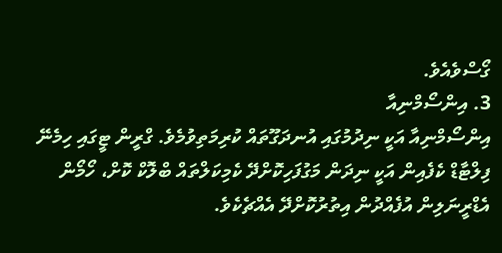ގޯސްވެއެވެ.
3. އިންސޯމްނިއާ
އިންސޯމްނިއާ އަކީ ނިދުމުގައި އުނދަގޫތައް ކުރިމަތިވުމެވެ. ގްރީން ޓީގައި ހިމެނޭ ފިލްޓާޑް ކެފެއިން އަކީ ނިދަން މަގުފަހިކޮށްދޭ ކެމިކަލްތައް ބްލޮކް ކޮށް، ހޯމޯން އެޑްރީނަލިން އުފެއްދުން އިތުރުކޮށްދޭ އެއްޗެކެވެ.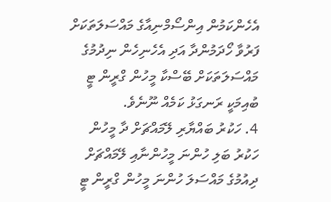އެހެންކަމުން އިންސޯމްނިއާގެ މައްސަލަތަކަށް ފަރުވާ ހޯދަމުންދާ އަދި އެހެނިހެން ނިދުމުގެ މައްސަލަތަކަށް ބޭސްކާ މީހުން ގްރީން ޓީ ބުއިމަކީ ރަނގަޅު ކަމެއް ނޫނެވެ.
4. ހަކުރު ބައްޔާރި ލޭމައްޗަށް ދާ މީހުން
ހަކުރު ބަލި ހުންނަ މީހުންނާއި ލޭމައްޗަށް ދިއުމުގެ މައްސަލަ ހުންނަ މީހުން ގްރީން ޓީ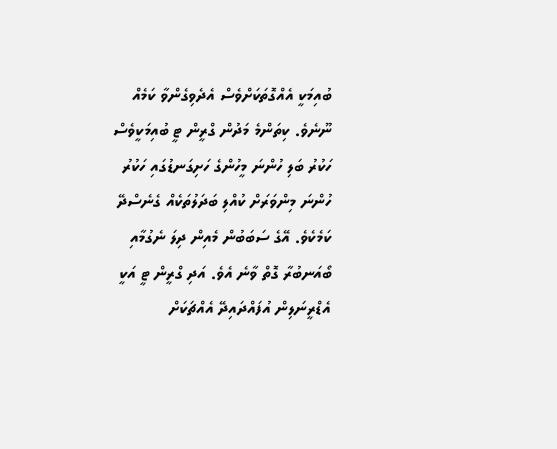ބުއިމަކީ އެއްގޮތަކަށްވެސް އެދެވިގެންވާ ކަމެއް ނޫނެވެ. ކިތަންމެ މަދުން ގްރީން ޓީ ބުއިމަކީވެސް ހަކުރު ބަލި ހުންނަ މީހުންގެ ހަށިގަނޑުގައި ހަކުރު ހުންނަ މިންވަރަށް ކުއްލި ބަދަލުތަކެއް ގެނެސްދޭ ކަމެކެވެ. އޭގެ ސަބަބުން މެއިން ދިލަ ނެގުމާއި ބޯއަނބުރާ ގޮތް ވާނެ އެވެ. އަދި ގްރީން ޓީ އަކީ އެޑްރީނަލިން އުފައްދައިދޭ އެއްޗަކަށް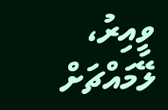ވީއިރު، ލޭމައްޗަށް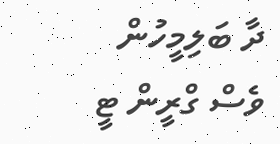ދާ ބަލިމީހުން ވެސް ގްރީން ޓީ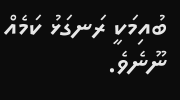ބުއިމަކީ ރަނގަޅު ކަމެއް ނޫނެވެ.